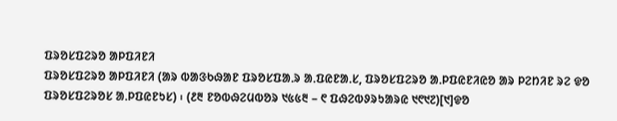ᱯᱨᱚᱥᱯᱮᱨᱚ ᱟᱞᱯᱤᱱᱤ
ᱯᱨᱚᱥᱯᱮᱨᱚ ᱟᱞᱯᱤᱱᱤ (ᱟᱨ ᱵᱟᱝᱠᱷᱟᱱ ᱯᱨᱚᱥᱯᱟᱹᱨ ᱟᱹᱯᱭᱱᱟᱹᱥ, ᱯᱨᱚᱥᱯᱮᱨᱚ ᱟᱹᱞᱯᱭᱱᱤᱭᱚ ᱟᱨ ᱞᱮᱴᱤᱱ ᱨᱮ ᱫᱚ ᱯᱨᱚᱥᱯᱮᱨᱚᱥ ᱟᱹᱞᱯᱭᱱᱩᱥ) ᱾ (᱒᱓ ᱱᱚᱵᱷᱮᱢᱵᱚᱨ ᱑᱕᱕᱓ – ᱖ ᱯᱷᱮᱵᱽᱨᱩᱟᱨᱭ ᱑᱖᱑᱗)[᱑]ᱫᱚ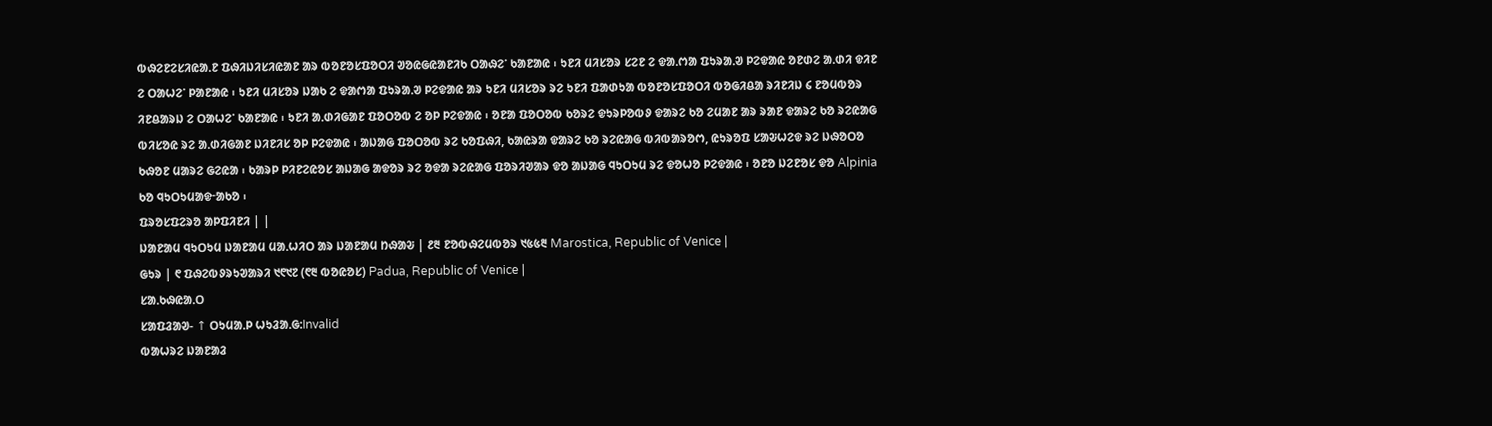ᱵᱷᱮᱱᱮᱥᱤᱭᱟᱹᱱ ᱯᱷᱤᱡᱤᱥᱤᱭᱟᱱ ᱟᱨ ᱵᱚᱱᱚᱥᱯᱚᱛᱤ ᱣᱚᱭᱜᱭᱟᱱᱤᱠ ᱛᱟᱷᱮᱸ ᱠᱟᱱᱟᱭ ᱾ ᱩᱱᱤ ᱢᱤᱥᱚᱨ ᱥᱮᱱ ᱮ ᱫᱟᱹᱬᱟ ᱯᱩᱨᱟᱹᱣ ᱞᱮᱫᱟᱭ ᱚᱱᱰᱮ ᱟᱹᱰᱤ ᱫᱤᱱ ᱮ ᱛᱟᱦᱮᱸ ᱞᱟᱱᱟᱭ ᱾ ᱩᱱᱤ ᱢᱤᱥᱚᱨ ᱡᱟᱠ ᱮ ᱫᱟᱬᱟ ᱯᱩᱨᱟᱹᱣ ᱞᱮᱫᱟᱭ ᱟᱨ ᱩᱱᱤ ᱢᱤᱥᱚᱨ ᱨᱮ ᱩᱱᱤ ᱯᱟᱰᱩᱟ ᱵᱚᱱᱚᱥᱯᱚᱛᱤ ᱵᱚᱜᱤᱪᱟ ᱨᱤᱱᱤᱡ ᱔ ᱱᱚᱢᱵᱚᱨ ᱤᱱᱪᱟᱨᱡ ᱮ ᱛᱟᱦᱮᱸ ᱠᱟᱱᱟᱭ ᱾ ᱩᱱᱤ ᱟᱹᱰᱤᱜᱟᱱ ᱯᱚᱛᱚᱵ ᱮ ᱚᱞ ᱞᱮᱫᱟᱭ ᱾ ᱚᱱᱟ ᱯᱚᱛᱚᱵ ᱠᱚᱨᱮ ᱫᱩᱨᱞᱚᱵᱽ ᱫᱟᱨᱮ ᱠᱚ ᱮᱢᱟᱱ ᱟᱨ ᱨᱟᱱ ᱫᱟᱨᱮ ᱠᱚ ᱨᱮᱭᱟᱜ ᱵᱤᱥᱚᱭ ᱨᱮ ᱟᱹᱰᱤᱜᱟᱱ ᱡᱤᱱᱤᱥ ᱚᱞ ᱞᱮᱫᱟᱭ ᱾ ᱟᱡᱟᱜ ᱯᱚᱛᱚᱵ ᱨᱮ ᱠᱚᱯᱷᱤ, ᱠᱟᱭᱨᱟ ᱫᱟᱨᱮ ᱠᱚ ᱨᱮᱭᱟᱜ ᱵᱤᱵᱟᱨᱚᱬ, ᱭᱩᱨᱚᱯ ᱥᱟᱶᱦᱮᱫ ᱨᱮ ᱡᱷᱚᱛᱚ ᱠᱷᱚᱱ ᱢᱟᱨᱮ ᱜᱮᱭᱟ ᱾ ᱠᱟᱨᱞ ᱞᱤᱱᱮᱭᱚᱥ ᱟᱡᱟᱜ ᱟᱫᱚᱨ ᱨᱮ ᱚᱫᱟ ᱨᱮᱭᱟᱜ ᱯᱚᱨᱤᱣᱟᱨ ᱫᱚ ᱟᱡᱟᱜ ᱧᱩᱛᱩᱢ ᱨᱮ ᱫᱚᱦᱚ ᱞᱮᱫᱟᱭ ᱾ ᱚᱱᱚ ᱡᱮᱱᱚᱥ ᱫᱚ Alpinia ᱠᱚ ᱧᱩᱛᱩᱢᱟᱫᱼᱟᱠᱚ ᱾
ᱯᱨᱚᱥᱯᱮᱨᱚ ᱟᱞᱯᱤᱱᱤ | |
ᱡᱟᱱᱟᱢ ᱧᱩᱛᱩᱢ ᱡᱟᱱᱟᱢ ᱢᱟᱹᱦᱤᱛ ᱟᱨ ᱡᱟᱱᱟᱢ ᱴᱷᱟᱶ | ᱒᱓ ᱱᱚᱵᱷᱮᱢᱵᱚᱨ ᱑᱕᱕᱓ Marostica, Republic of Venice |
ᱜᱩᱨ | ᱖ ᱯᱷᱮᱵᱽᱨᱩᱣᱟᱨᱤ ᱑᱖᱑᱗ (᱖᱓ ᱵᱚᱭᱚᱥ) Padua, Republic of Venice |
ᱥᱟᱹᱠᱷᱭᱟᱹᱛ
ᱥᱟᱯᱲᱟᱣ- ↑ ᱛᱩᱢᱟᱹᱞ ᱦᱩᱲᱟᱹᱜ:Invalid
ᱵᱟᱦᱨᱮ ᱡᱟᱱᱟᱲ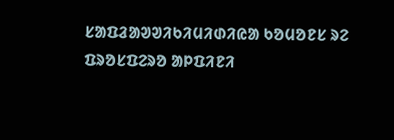ᱥᱟᱯᱲᱟᱣᱣᱤᱠᱤᱢᱤᱰᱤᱭᱟ ᱠᱚᱢᱚᱱᱥ ᱨᱮ ᱯᱨᱚᱥᱯᱮᱨᱚ ᱟᱞᱯᱤᱱᱤ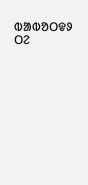ᱵᱟᱵᱚᱛᱫᱽ ᱛᱮ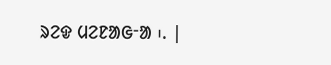ᱨᱮᱫ ᱢᱮᱱᱟᱜᱼᱟ ᱾. |